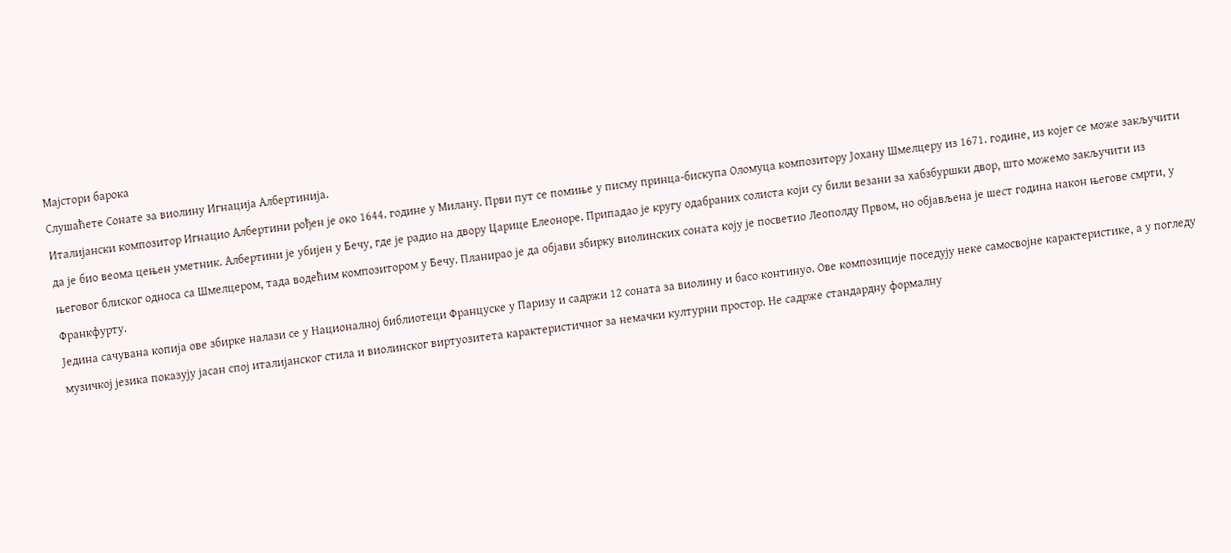Мајстори барока
Слушаћете Сонате за виолину Игнација Албертинија.
Италијански композитор Игнацио Албертини рођен је око 1644. године у Милану. Први пут се помиње у писму принца-бискупа Оломуца композитору Јохану Шмелцеру из 1671. године, из којег се може закључити да је био веома цењен уметник. Албертини је убијен у Бечу, где је радио на двору Царице Елеоноре. Припадао је кругу одабраних солиста који су били везани за хабзбуршки двор, што можемо закључити из његовог блиског односа са Шмелцером, тада водећим композитором у Бечу. Планирао је да објави збирку виолинских соната коју је посветио Леополду Првом, но објављена је шест година након његове смрти, у Франкфурту.
Једина сачувана копија ове збирке налази се у Националној библиотеци Француске у Паризу и садржи 12 соната за виолину и басо континуо. Ове композиције поседују неке самосвојне карактеристике, а у погледу музичкој језика показују јасан спој италијанског стила и виолинског виртуозитета карактеристичног за немачки културни простор. Не садрже стандардну формалну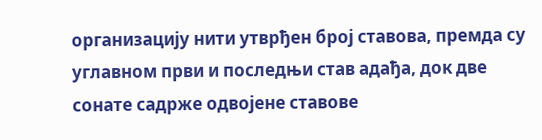организацију нити утврђен број ставова, премда су углавном први и последњи став адађа, док две сонате садрже одвојене ставове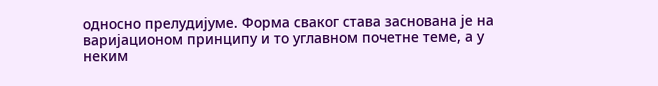односно прелудијуме. Форма сваког става заснована је на варијационом принципу и то углавном почетне теме, а у неким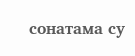сонатама су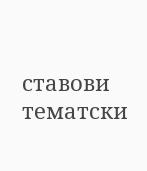ставови тематски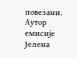повезани.
Аутор емисије Јелена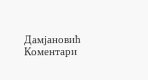Дамјановић
Коментари